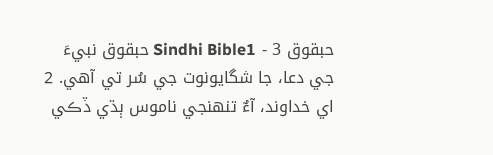حبقوق 3 - Sindhi Bible1 حبقوق نبيءَ جي دعا، جا شگايونوت جي سُر تي آهي. 2 اي خداوند، آءٌ تنهنجي ناموس ٻڌي ڏڪي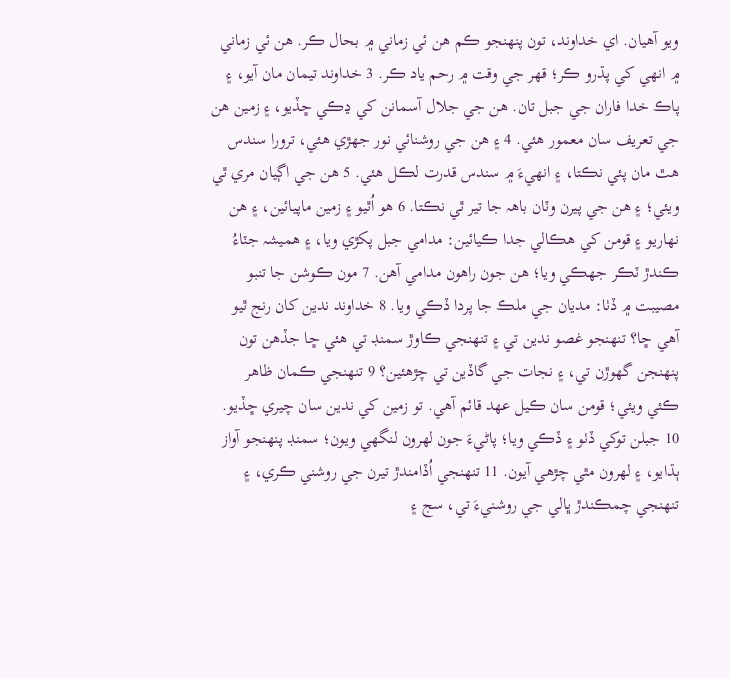ويو آهيان. اي خداوند، تون پنهنجو ڪم هن ئي زماني ۾ بحال ڪر. هن ئي زماني ۾ انهي کي پڌرو ڪر؛ قهر جي وقت ۾ رحم ياد ڪر. 3 خداوند تيمان مان آيو، ۽ پاڪ خدا فاران جي جبل تان. هن جي جلال آسمانن کي ڍڪي ڇڏيو، ۽ زمين هن جي تعريف سان معمور هئي. 4 ۽ هن جي روشنائي نور جهڙي هئي، ترورا سندس هٿ مان پئي نڪتا، ۽ انهيءَ ۾ سندس قدرت لڪل هئي. 5 هن جي اڳيان مري ٿي ويئي؛ ۽ هن جي پيرن وٽان باهہ جا تير ٿي نڪتا. 6 هو اُٿيو ۽ زمين ماپيائين، ۽ هن نهاريو ۽ قومن کي هڪالي جدا ڪيائين: مدامي جبل پکڙي ويا، ۽ هميشہ جٽاءُ ڪندڙ ٽڪر جهڪي ويا؛ هن جون راهون مدامي آهن. 7 مون ڪوشن جا تنبو مصيبت ۾ ڏٺا: مديان جي ملڪ جا پردا ڏڪي ويا. 8 خداوند ندين کان رنج ٿيو آهي ڇا؟ تنهنجو غصو ندين تي ۽ تنهنجي ڪاوڙ سمنڊ تي هئي ڇا جڏهن تون پنهنجن گهوڙن تي، ۽ نجات جي گاڏين تي چڙهئين؟ 9 تنهنجي ڪمان ظاهر ڪئي ويئي؛ قومن سان ڪيل عهد قائم آهي. تو زمين کي ندين سان چيري ڇڏيو. 10 جبلن توکي ڏٺو ۽ ڏڪي ويا؛ پاڻيءَ جون لهرون لنگهي ويون؛ سمنڊ پنهنجو آواز ٻڌايو، ۽ لهرون مٿي چڙهي آيون. 11 تنهنجي اُڏامندڙ تيرن جي روشني ڪري، ۽ تنهنجي چمڪندڙ ڀالي جي روشنيءَ تي، سج ۽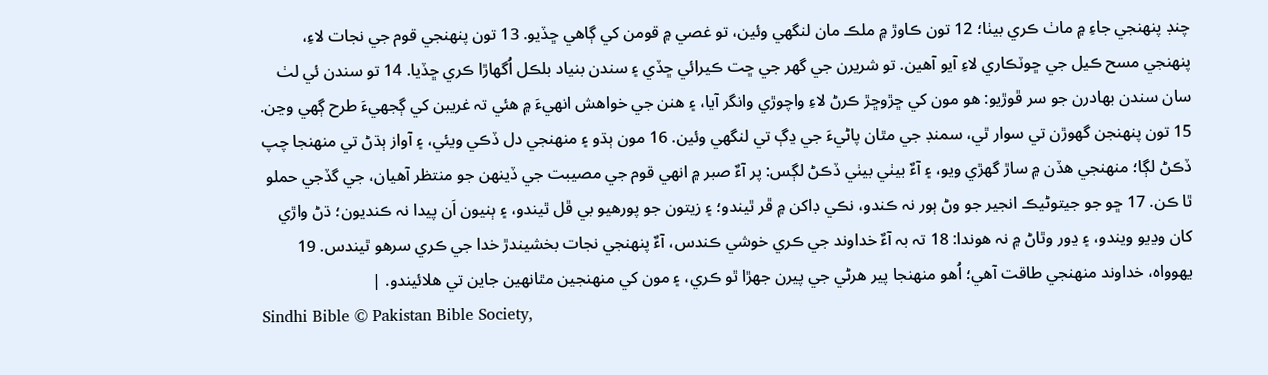چنڊ پنهنجي جاءِ ۾ ماٺ ڪري بيٺا؛ 12 تون ڪاوڙ ۾ ملڪ مان لنگهي وئين، تو غصي ۾ قومن کي ڳاهي ڇڏيو. 13 تون پنهنجي قوم جي نجات لاءِ، پنهنجي مسح ڪيل جي ڇوٽڪاري لاءِ آيو آهين. تو شريرن جي گهر جي ڇت ڪيرائي ڇڏي ۽ سندن بنياد بلڪل اُگهاڙا ڪري ڇڏيا. 14 تو سندن ئي لٺ سان سندن بهادرن جو سر ڦوڙيو: هو مون کي ڇڙوڇڙ ڪرڻ لاءِ واچوڙي وانگر آيا، ۽ هنن جي خواهش انهيءَ ۾ هئي تہ غريبن کي ڳجهيءَ طرح ڳهي وڃن. 15 تون پنهنجن گهوڙن تي سوار ٿي، سمنڊ جي مٿان پاڻيءَ جي ڍڳ تي لنگهي وئين. 16 مون ٻڌو ۽ منهنجي دل ڏڪي ويئي، ۽ آواز ٻڌڻ تي منهنجا چپ ڏڪڻ لڳا؛ منهنجي هڏن ۾ ساڙ گهڙي ويو، ۽ آءٌ بيٺي بيٺي ڏڪڻ لڳس: پر آءٌ صبر ۾ انهي قوم جي مصيبت جي ڏينهن جو منتظر آهيان، جي گڏجي حملو ٿا ڪن. 17 ڇو جو جيتوڻيڪ انجير جو وڻ ٻور نہ ڪندو، نڪي ڊاکن ۾ ڦر ٿيندو؛ ۽ زيتون جو پورهيو بي ڦل ٿيندو، ۽ ٻنيون اَن پيدا نہ ڪنديون؛ ڌڻ واڙي کان وڍيو ويندو، ۽ ڍور وٿاڻ ۾ نہ هوندا: 18 تہ بہ آءٌ خداوند جي ڪري خوشي ڪندس، آءٌ پنهنجي نجات بخشيندڙ خدا جي ڪري سرهو ٿيندس. 19 يهوواہ، خداوند منهنجي طاقت آهي؛ اُهو منهنجا پير هرڻي جي پيرن جهڙا ٿو ڪري، ۽ مون کي منهنجين مٿانهين جاين تي هلائيندو. |
Sindhi Bible © Pakistan Bible Society,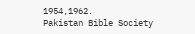1954,1962.
Pakistan Bible Society